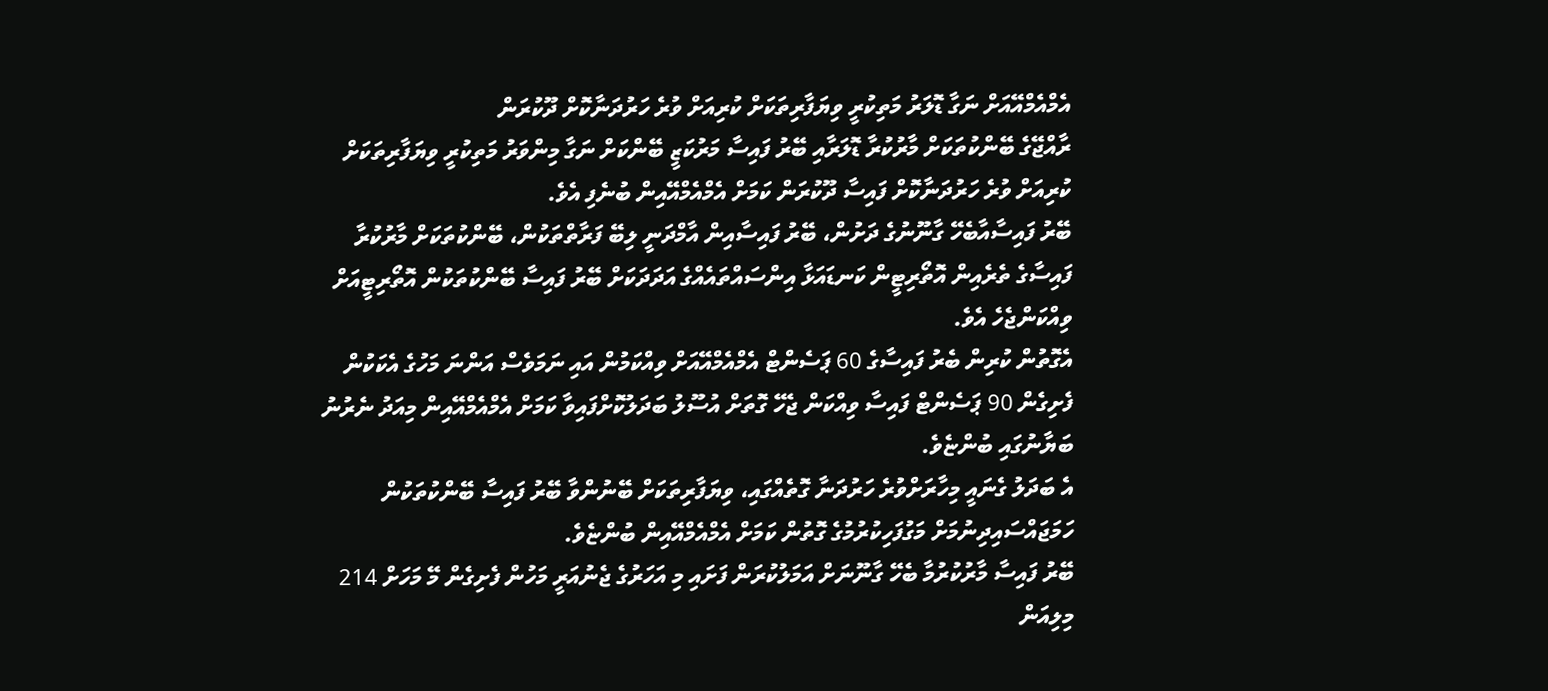އެމްއެމްއޭއަށް ނަގާ ޑޮލަރު މަތިކުރީ ވިޔަފާރިތަކަށް ކުރިއަށް ވުރެ ހަރުދަނާކޮށް ދޫކުރަން
ރާއްޖޭގެ ބޭންކުތަކަށް މާރުކުރާ ޑޮލަރާއި ބޭރު ފައިސާ މަރުކަޒީ ބޭންކަށް ނަގާ މިންވަރު މަތިކުރީ ވިޔަފާރިތަކަށް ކުރިއަށް ވުރެ ހަރުދަނާކޮށް ފައިސާ ދޫކުރަން ކަމަށް އެމްއެމްއޭއިން ބުނެފި އެވެ.
ބޭރު ފައިސާއާބެހޭ ގާނޫނުގެ ދަށުން، ބޭރު ފައިސާއިން އާމްދަނީ ލިބޭ ފަރާތްތަކުން، ބޭންކުތަކަށް މާރުކުރާ ފައިސާގެ ތެރެއިން އޮތޯރިޓީން ކަނޑައަޅާ އިންސައްތައެއްގެ އަދަދަކަށް ބޭރު ފައިސާ ބޭންކުތަކުން އޮތޯރިޓީއަށް ވިއްކަންޖެހެ އެވެ.
އެގޮތުން ކުރިން ބެރު ފައިސާގެ 60 ޕަސެންޓް އެމްއެމްއޭއަށް ވިއްކަމުން އައި ނަމަވެސް އަންނަ މަހުގެ އެކަކުން ފެށިގެން 90 ޕަސެންޓް ފައިސާ ވިއްކަން ޖެހޭ ގޮތަށް އުސޫލު ބަދަލުކޮށްފައިވާ ކަމަށް އެމްއެމްއޭއިން މިއަދު ނެރުނު ބަޔާނުގައި ބުންޏެވެ.
އެ ބަދަލު ގެނައީ މިހާރަށްވުރެ ހަރުދަނާ ގޮތެއްގައި، ވިޔަފާރިތަކަށް ބޭނުންވާ ބޭރު ފައިސާ ބޭންކުތަކުން ހަމަޖައްސައިދިނުމަށް މަގުފަހިކުރުމުގެ ގޮތުން ކަމަށް އެމްއެމްއޭއިން ބުންޏެވެ.
ބޭރު ފައިސާ މާރުކުރުމާ ބެހޭ ގާނޫނަށް އަމަލުކުރަން ފަށައި މި އަހަރުގެ ޖެނުއަރީ މަހުން ފެށިގެން މޭ މަހަށް 214 މިލިއަން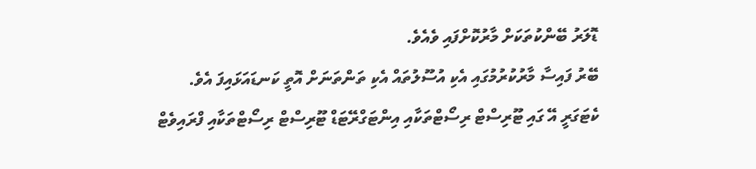ޑޮލަރު ބޭންކުތަކަށް މާރުކޮށްފައި ވެއެވެ.
ބޭރު ފައިސާ މާރުކުރުމުގައި އެކި އުސޫލުތައް އެކި ތަންތަނަށް އޮތީ ކަނޑައަޅައިފަ އެވެ.
ކެޓަގަރީ އޭ ގައި ޓޫރިސްޓް ރިސޯޓްތަކާއި އިންޓަގްރޭޓަޑް ޓޫރިސްޓް ރިސޯޓްތަކާއި ފްރައިވެޓް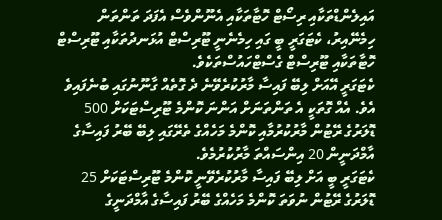އައިލެންޑްތަކާއި ރިސޯޓް ހޮޓާތަކާއި އެނޫންވެސް އެފަދަ ތަންތަން ހިމެނޭއިރު، ކެޓަގަރީ ބީ ގައި ހިމެނެނީ ޓޫރިސްޓް އުޅަނދުތަކާއި ޓޫރިސްޓް ހޮޓާތަކާއި ޓޫރިސްޓް ގެސްޓްހައުސްތަކެވެ.
ކެޓަގަރީ އޭއަށް ލިބޭ ފައިސާ މާރުކުރެވޭނެ ދެ ގޮތެއް ގާނޫނުގައި ބުނެފައިވެ އެވެ. އެއް ގޮތަކީ އެ ތަންތަނަށް އަންނަ ކޮންމެ ޓޫރިސްޓަކަށް 500 ޑޮލަރުގެ ރޭޓުން މާރުކުރުމާއި ކޮންމެ މަހެއްގެ ތެރޭގައި ލިބޭ ބޭރު ފައިސާގެ އާމްދަނީން 20 އިންސައްތަ މާރުކުރުމެވެ.
ކެޓަގަރީ ބީ އަށް ލިބޭ ފައިސާ މާރުކުރެވޭނީ ކޮންމެ ޓޫރިސްޓަކަށް 25 ޑޮލަރުގެ ރޭޓުން ނުވަތަ ކޮންމެ މަހެއްގެ ބޭރު ފައިސާގެ އާމްދަނީގެ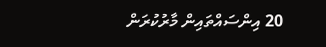20 އިންސައްތައިން މާރުކުރަން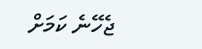ޖެހޭނެ ކަމަށް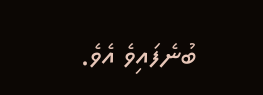ބުނެފައިވެ އެވެ.